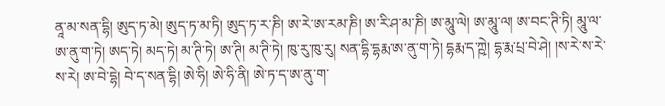ནཱ་མ་སན་དྷི། ཨུད་ཏ་མེ། ཨུད་ཏ་མ་ཏི། ཨུད་ཏ་ར་ཎི། ཨ་རེ་ཨ་རམ་ཎི། ཨ་རི་ཤ་མ་ཎི། ཨ་མཱུ་ལེ། ཨ་མཱུ་ལ། ཨ་བང་ཊི་ཏི། མཱུ་ལ་ཨ་ནུ་ག་ཏེ། ཨད་ཏེ། མད་ཏེ། མ་ཊི་ཏེ། ཨ་ཊི། མ་ཊི་ཏེ། ཁུ་རུ་ཁུ་རུ། སན་དྷི་དྷརྨ་ཨ་ནུ་ག་ཏེ། དྷརྨ་ད་ཀྵེ། དྷ་རྨ་པྲ་བེ་ཤེ། །ས་རེ་ས་རེ་ས་རེ། ཨ་བེ་དྷེ། བེ་ད་སན་དྷི། ཨེ་ཧི། ཨེ་ཧི་ནི། ཨེ་ཏ་ད་ཨ་ནུ་ག་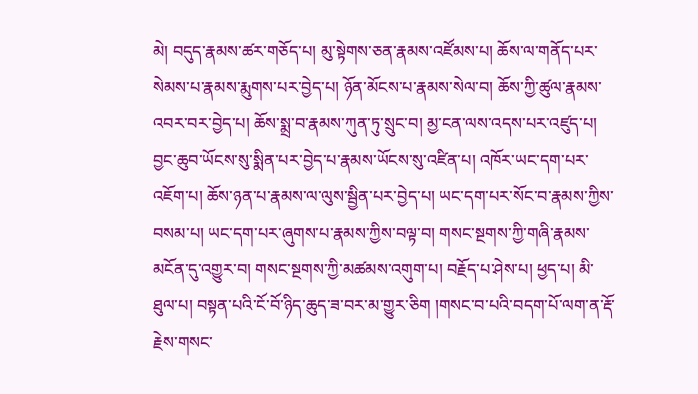མེ། བདུད་རྣམས་ཚར་གཅོད་པ། མུ་སྟེགས་ཅན་རྣམས་འཛོམས་པ། ཆོས་ལ་གནོད་པར་སེམས་པ་རྣམས་རྨུགས་པར་བྱེད་པ། ཉོན་མོངས་པ་རྣམས་སེལ་བ། ཆོས་ཀྱི་ཚུལ་རྣམས་འབར་བར་བྱེད་པ། ཆོས་སྨྲ་བ་རྣམས་ཀུན་ཏུ་སྲུང་བ། མྱ་ངན་ལས་འདས་པར་འཛུད་པ། བྱང་ཆུབ་ཡོངས་སུ་སྨིན་པར་བྱེད་པ་རྣམས་ཡོངས་སུ་འཛིན་པ། འཁོར་ཡང་དག་པར་འཇོག་པ། ཆོས་ཉན་པ་རྣམས་ལ་ལུས་སྦྱིན་པར་བྱེད་པ། ཡང་དག་པར་སོང་བ་རྣམས་ཀྱིས་བསམ་པ། ཡང་དག་པར་ཞུགས་པ་རྣམས་ཀྱིས་བལྟ་བ། གསང་སྔགས་ཀྱི་གཞི་རྣམས་མངོན་དུ་འགྱུར་བ། གསང་སྔགས་ཀྱི་མཚམས་འགུག་པ། བརྗོད་པ་ཤེས་པ། ཕྱད་པ། མི་ཐུལ་པ། བསྟན་པའི་ངོ་བོ་ཉིད་ཆུད་ཟ་བར་མ་གྱུར་ཅིག །གསང་བ་པའི་བདག་པོ་ལག་ན་རྡོ་རྗེས་གསང་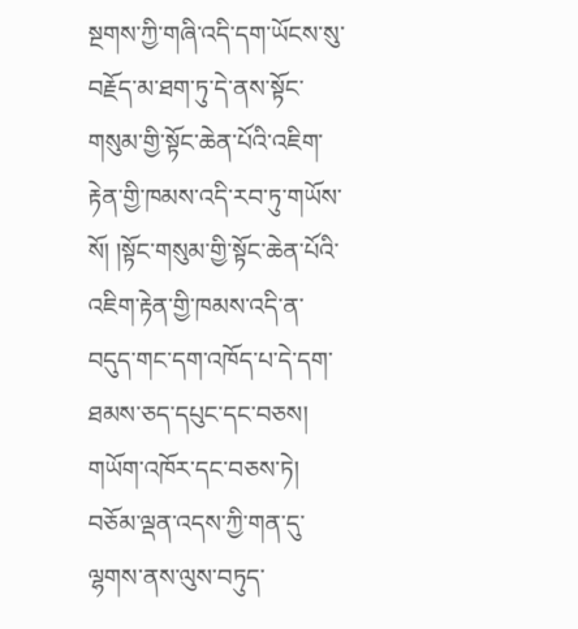སྔགས་ཀྱི་གཞི་འདི་དག་ཡོངས་སུ་བརྗོད་མ་ཐག་ཏུ་དེ་ནས་སྟོང་གསུམ་གྱི་སྟོང་ཆེན་པོའི་འཇིག་རྟེན་གྱི་ཁམས་འདི་རབ་ཏུ་གཡོས་སོ། །སྟོང་གསུམ་གྱི་སྟོང་ཆེན་པོའི་འཇིག་རྟེན་གྱི་ཁམས་འདི་ན་བདུད་གང་དག་འཁོད་པ་དེ་དག་ཐམས་ཅད་དཔུང་དང་བཅས། གཡོག་འཁོར་དང་བཅས་ཏེ། བཅོམ་ལྡན་འདས་ཀྱི་གན་དུ་ལྷགས་ནས་ལུས་བཏུད་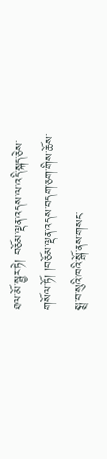ཐལ་མོ་སྦྱར་ཏེ། བཅོམ་ལྡན་འདས་ལ་འདི་སྐད་ཅེས་གསོལ་ཏོ། །བཅོམ་ལྡན་འདས་བདག་ཅག་གིས་ཆོས་སྨྲ་བ་སུའི་ཁའི་སྒོ་ནས་གསང་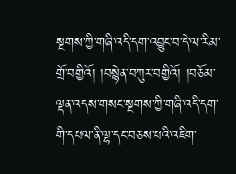སྔགས་ཀྱི་གཞི་འདི་དག་འབྱུང་བ་དེ་ལ་རིམ་གྲོ་བགྱིའོ། །བསྙེན་བཀུར་བགྱིའོ། །བཅོམ་ལྡན་འདས་གསང་སྔགས་ཀྱི་གཞི་འདི་དག་གི་དཔལ་ནི་ལྷ་དང་བཅས་པའི་འཇིག་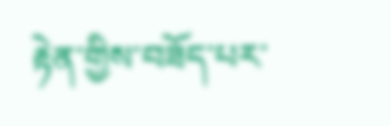རྟེན་གྱིས་བཟོད་པར་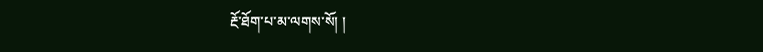རྔོ་ཐོག་པ་མ་ལགས་སོ། །